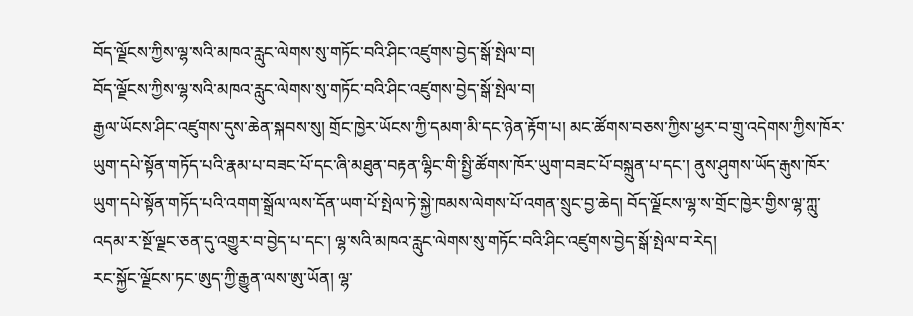བོད་ལྗོངས་ཀྱིས་ལྷ་སའི་མཁའ་རླུང་ལེགས་སུ་གཏོང་བའི་ཤིང་འཛུགས་བྱེད་སྒོ་སྤེལ་བ།
བོད་ལྗོངས་ཀྱིས་ལྷ་སའི་མཁའ་རླུང་ལེགས་སུ་གཏོང་བའི་ཤིང་འཛུགས་བྱེད་སྒོ་སྤེལ་བ།
རྒྱལ་ཡོངས་ཤིང་འཛུགས་དུས་ཆེན་སྐབས་སུ། གྲོང་ཁྱེར་ཡོངས་ཀྱི་དམག་མི་དང་ཉེན་རྟོག་པ། མང་ཚོགས་བཅས་ཀྱིས་ཕྱར་བ་གྲུ་འདེགས་ཀྱིས་ཁོར་ཡུག་དཔེ་སྟོན་གཏོད་པའི་རྣམ་པ་བཟང་པོ་དང་ཞི་མཐུན་བརྟན་ལྷིང་གི་སྤྱི་ཚོགས་ཁོར་ཡུག་བཟང་པོ་བསྐྲུན་པ་དང་། ནུས་ཤུགས་ཡོད་རྒུས་ཁོར་ཡུག་དཔེ་སྟོན་གཏོད་པའི་འགག་སྒྲོལ་ལས་དོན་ཡག་པོ་སྤེལ་ཏེ་སྐྱེ་ཁམས་ལེགས་པོ་འགན་སྲུང་བྱ་ཆེད། བོད་ལྗོངས་ལྷ་ས་གྲོང་ཁྱེར་གྱིས་ལྷ་ཀླུ་འདམ་ར་སྔོ་ལྗང་ཅན་དུ་འགྱུར་བ་བྱེད་པ་དང་། ལྷ་སའི་མཁའ་རླུང་ལེགས་སུ་གཏོང་བའི་ཤིང་འཛུགས་བྱེད་སྒོ་སྤེལ་བ་རེད།
རང་སྐྱོང་ལྗོངས་ཏང་ཨུད་ཀྱི་རྒྱུན་ལས་ཨུ་ཡོན། ལྷ་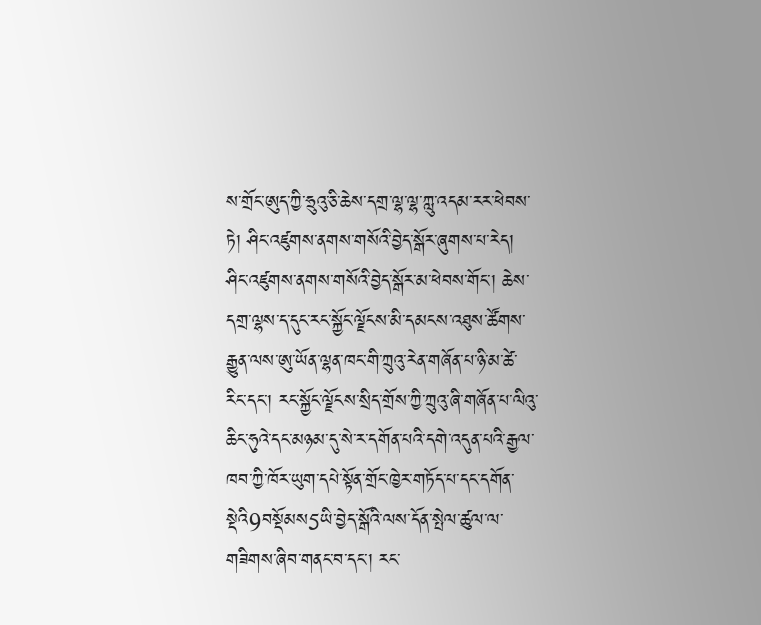ས་གྲོང་ཨུད་ཀྱི་ཧྲུའུ་ཅི་ཆེས་དགྲ་ལྷ་ལྷ་ཀླུ་འདམ་རར་ཕེབས་ཏེ། ཤིང་འཛུགས་ནགས་གསོའི་བྱེད་སྒོར་ཞུགས་པ་རེད། ཤིང་འཛུགས་ནགས་གསོའི་བྱེད་སྒོར་མ་ཕེབས་གོང་། ཆེས་དགྲ་ལྷས་ད་དུང་རང་སྐྱོང་ལྗོངས་མི་དམངས་འཐུས་ཚོགས་རྒྱུན་ལས་ཨུ་ཡོན་ལྷན་ཁང་གི་ཀྲུའུ་རེན་གཞོན་པ་ཉི་མ་ཚེ་རིང་དང་། རང་སྐྱོང་ལྗོངས་སྲིད་གྲོས་ཀྱི་ཀྲུའུ་ཞི་གཞོན་པ་ལིའུ་ཆིང་ཧུའེ་དང་མཉམ་དུ་སེ་ར་དགོན་པའི་དགེ་འདུན་པའི་རྒྱལ་ཁབ་ཀྱི་ཁོར་ཡུག་དཔེ་སྟོན་གྲོང་ཁྱེར་གཏོད་པ་དང་དགོན་སྡེའི9བསྡོམས5ཡི་བྱེད་སྒོའི་ལས་དོན་སྤེལ་ཚུལ་ལ་གཟིགས་ཞིབ་གནང་བ་དང་། རང་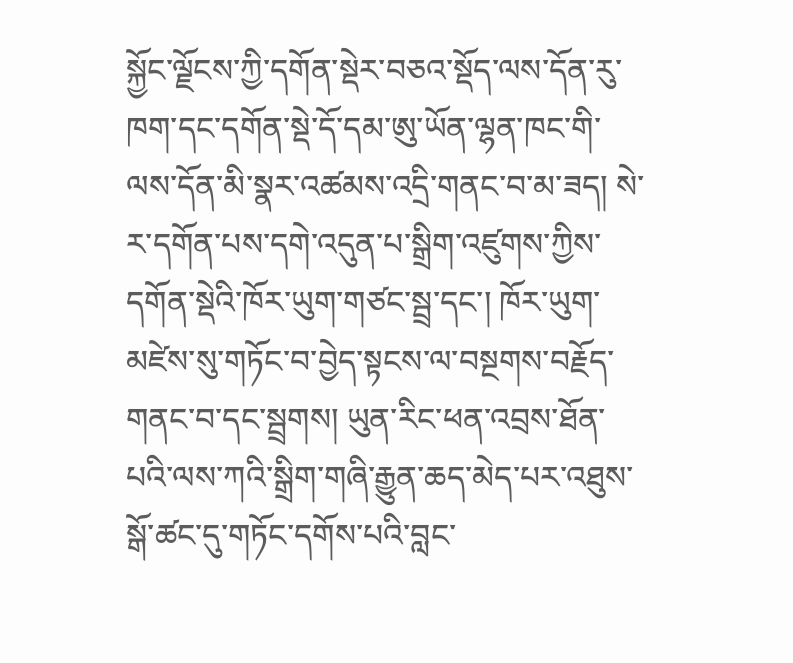སྐྱོང་ལྗོངས་ཀྱི་དགོན་སྡེར་བཅའ་སྡོད་ལས་དོན་རུ་ཁག་དང་དགོན་སྡེ་དོ་དམ་ཨུ་ཡོན་ལྷན་ཁང་གི་ལས་དོན་མི་སྣར་འཚམས་འདྲི་གནང་བ་མ་ཟད། སེ་ར་དགོན་པས་དགེ་འདུན་པ་སྒྲིག་འཛུགས་ཀྱིས་དགོན་སྡེའི་ཁོར་ཡུག་གཙང་སྦྲ་དང་། ཁོར་ཡུག་མཛེས་སུ་གཏོང་བ་བྱེད་སྟངས་ལ་བསྔགས་བརྗོད་གནང་བ་དང་སྦྲགས། ཡུན་རིང་ཕན་འབྲས་ཐོན་པའི་ལས་ཀའི་སྒྲིག་གཞི་རྒྱུན་ཆད་མེད་པར་འཐུས་སྒོ་ཚང་དུ་གཏོང་དགོས་པའི་བླང་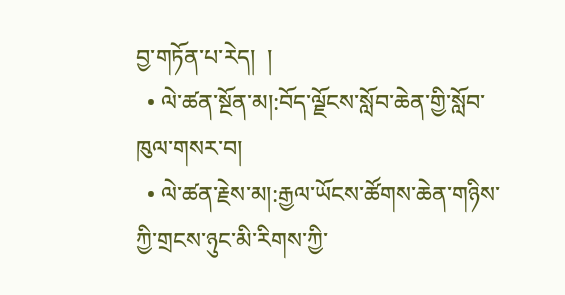བྱ་གཏོན་པ་རེད།  །
  • ལེ་ཚན་སྔོན་མ།:བོད་ལྗོངས་སློབ་ཆེན་གྱི་སློབ་ཁུལ་གསར་བ།
  • ལེ་ཚན་རྗེས་མ།:རྒྱལ་ཡོངས་ཚོགས་ཆེན་གཉིས་ཀྱི་གྲངས་ཉུང་མི་རིགས་ཀྱི་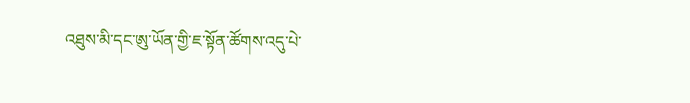འཐུས་མི་དང་ཨུ་ཡོན་གྱི་ཇ་སྟོན་ཚོགས་འདུ་པེ་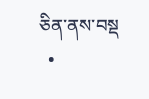ཅིན་ནས་བསྡ
  •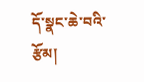དོ་སྣང་ཆེ་བའི་རྩོམ།